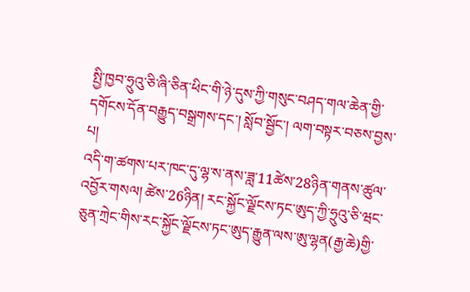སྤྱི་ཁྱབ་ཧྲུའུ་ཅི་ཞི་ཅིན་ཕིང་གི་ཉེ་དུས་ཀྱི་གསུང་བཤད་གལ་ཆེན་གྱི་དགོངས་དོན་བརྒྱུད་བསྒྲགས་དང་། སློབ་སྦྱོང་། ལག་བསྟར་བཅས་བྱས་པ།
འདི་ག་ཚགས་པར་ཁང་དུ་ལྷ་ས་ནས་ཟླ་11ཚེས་28ཉིན་གནས་ཚུལ་འབྱོར་གསལ། ཚེས་26ཉིན། རང་སྐྱོང་ལྗོངས་ཏང་ཨུད་ཀྱི་ཧྲུའུ་ཅི་ཝང་ཅུན་ཀྲེང་གིས་རང་སྐྱོང་ལྗོངས་ཏང་ཨུད་རྒྱུན་ལས་ཨུ་ལྷན(རྒྱ་ཆེ)གྱི་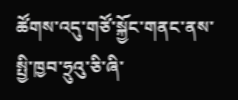ཚོགས་འདུ་གཙོ་སྐྱོང་གནང་ནས་སྤྱི་ཁྱབ་ཧྲུའུ་ཅི་ཞི་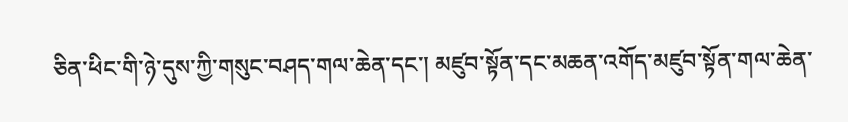ཅིན་ཕིང་གི་ཉེ་དུས་ཀྱི་གསུང་བཤད་གལ་ཆེན་དང་། མཛུབ་སྟོན་དང་མཆན་འགོད་མཛུབ་སྟོན་གལ་ཆེན་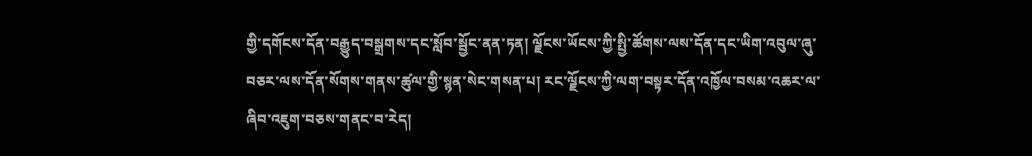གྱི་དགོངས་དོན་བརྒྱུད་བསྒྲགས་དང་སློབ་སྦྱོང་ནན་ཏན། ལྗོངས་ཡོངས་ཀྱི་སྤྱི་ཚོགས་ལས་དོན་དང་ཡིག་འབུལ་ཞུ་བཅར་ལས་དོན་སོགས་གནས་ཚུལ་གྱི་སྙན་སེང་གསན་པ། རང་ལྗོངས་ཀྱི་ལག་བསྟར་དོན་འཁྱོལ་བསམ་འཆར་ལ་ཞིབ་འཇུག་བཅས་གནང་བ་རེད།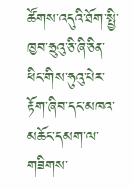ཚོགས་འདུའི་ཐོག་སྤྱི་ཁྱབ་ཧྲུའུ་ཅི་ཞི་ཅིན་ཕིང་གིས་ཧུའུ་པེར་རྟོག་ཞིབ་དང་མཁའ་མཆོང་དམག་ལ་གཟིགས་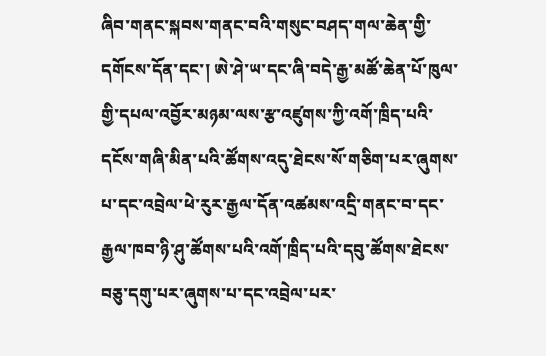ཞིབ་གནང་སྐབས་གནང་བའི་གསུང་བཤད་གལ་ཆེན་གྱི་དགོངས་དོན་དང་། ཨེ་ཤེ་ཡ་དང་ཞི་བདེ་རྒྱ་མཚོ་ཆེན་པོ་ཁུལ་གྱི་དཔལ་འབྱོར་མཉམ་ལས་རྩ་འཛུགས་ཀྱི་འགོ་ཁྲིད་པའི་དངོས་གཞི་མིན་པའི་ཚོགས་འདུ་ཐེངས་སོ་གཅིག་པར་ཞུགས་པ་དང་འབྲེལ་ཕེ་རུར་རྒྱལ་དོན་འཚམས་འདྲི་གནང་བ་དང་རྒྱལ་ཁབ་ཉི་ཤུ་ཚོགས་པའི་འགོ་ཁྲིད་པའི་དབུ་ཚོགས་ཐེངས་བཅུ་དགུ་པར་ཞུགས་པ་དང་འབྲེལ་པར་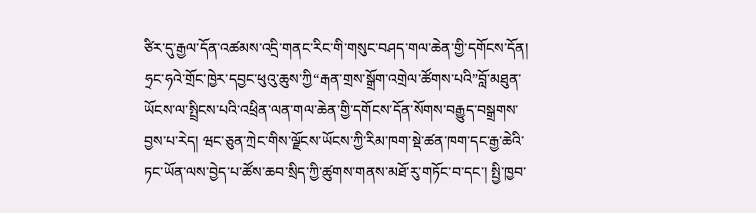ཙིར་དུ་རྒྱལ་དོན་འཚམས་འདྲི་གནང་རིང་གི་གསུང་བཤད་གལ་ཆེན་གྱི་དགོངས་དོན། ཧྲང་ཧའེ་གྲོང་ཁྱེར་དབྱང་ཕུའུ་ཆུས་ཀྱི“རྒན་གྲས་སྒྲོག་འགྲེལ་ཚོགས་པའི”བློ་མཐུན་ཡོངས་ལ་སྤྲིངས་པའི་འཕྲིན་ལན་གལ་ཆེན་གྱི་དགོངས་དོན་སོགས་བརྒྱུད་བསྒྲགས་བྱས་པ་རེད། ཝང་ཅུན་ཀྲེང་གིས་ལྗོངས་ཡོངས་ཀྱི་རིམ་ཁག་སྡེ་ཚན་ཁག་དང་རྒྱ་ཆེའི་ཏང་ཡོན་ལས་བྱེད་པ་ཚོས་ཆབ་སྲིད་ཀྱི་ཚུགས་གནས་མཐོ་རུ་གཏོང་བ་དང་། སྤྱི་ཁྱབ་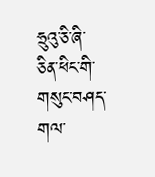ཧྲུའུ་ཅི་ཞི་ཅིན་ཕིང་གི་གསུང་བཤད་གལ་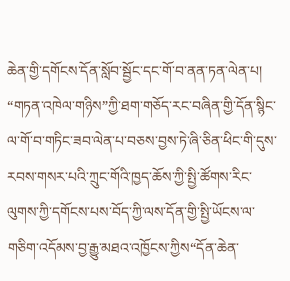ཆེན་གྱི་དགོངས་དོན་སློབ་སྦྱོང་དང་གོ་བ་ནན་ཏན་ལེན་པ། “གཏན་འཁེལ་གཉིས”ཀྱི་ཐག་གཅོད་རང་བཞིན་གྱི་དོན་སྙིང་ལ་གོ་བ་གཏིང་ཟབ་ལེན་པ་བཅས་བྱས་ཏེ་ཞི་ཅིན་ཕིང་གི་དུས་རབས་གསར་པའི་ཀྲུང་གོའི་ཁྱད་ཆོས་ཀྱི་སྤྱི་ཚོགས་རིང་ལུགས་ཀྱི་དགོངས་པས་བོད་ཀྱི་ལས་དོན་གྱི་སྤྱི་ཡོངས་ལ་གཅིག་འདོམས་བྱ་རྒྱུ་མཐའ་འཁྱོངས་ཀྱིས“དོན་ཆེན་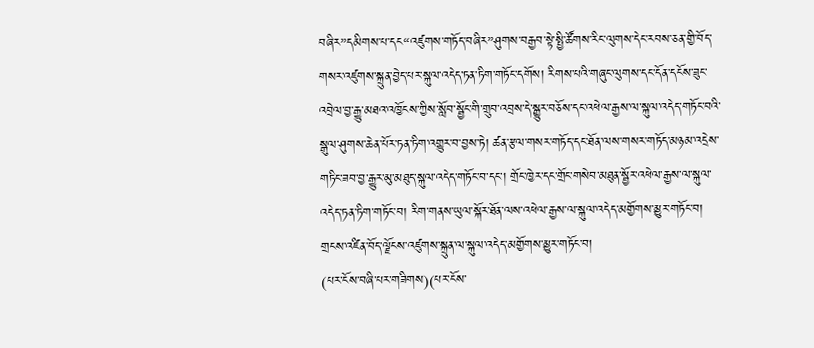བཞིར”དམིགས་པ་དང“འཛུགས་གཏོད་བཞིར”ཤུགས་བརྒྱབ་སྟེ་སྤྱི་ཚོགས་རིང་ལུགས་དེང་རབས་ཅན་གྱི་བོད་གསར་འཛུགས་སྐྲུན་བྱེད་པར་སྐུལ་འདེད་ཏན་ཏིག་གཏོང་དགོས། རིགས་པའི་གཞུང་ལུགས་དང་དོན་དངོས་ཟུང་འབྲེལ་བྱ་རྒྱུ་མཐའ་འཁྱོངས་ཀྱིས་སློབ་སྦྱོང་གི་གྲུབ་འབྲས་དེ་སྒྱུར་བཅོས་དང་འཕེལ་རྒྱས་ལ་སྐུལ་འདེད་གཏོང་བའི་སྒུལ་ཤུགས་ཆེན་པོར་ཏན་ཏིག་འགྱུར་བ་བྱས་ཏེ། ཚན་རྩལ་གསར་གཏོད་དང་ཐོན་ལས་གསར་གཏོད་མཉམ་འདྲེས་གཏིང་ཟབ་བྱ་རྒྱུར་མུ་མཐུད་སྐུལ་འདེད་གཏོང་བ་དང་། གྲོང་ཁྱེར་དང་གྲོང་གསེབ་མཐུན་སྦྱོར་འཕེལ་རྒྱས་ལ་སྐུལ་འདེད་ཏན་ཏིག་གཏོང་བ། རིག་གནས་ཡུལ་སྐོར་ཐོན་ལས་འཕེལ་རྒྱས་ལ་སྐུལ་འདེད་མགྱོགས་མྱུར་གཏོང་བ། གྲངས་འཛིན་བོད་ལྗོངས་འཛུགས་སྐྲུན་ལ་སྐུལ་འདེད་མགྱོགས་མྱུར་གཏོང་བ།
(པར་ངོས་བཞི་པར་གཟིགས)(པར་ངོས་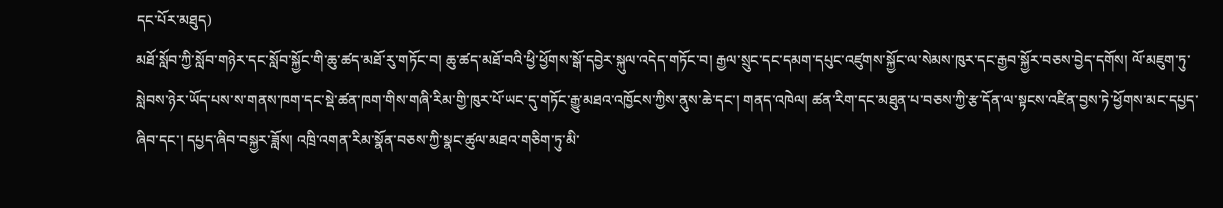དང་པོར་མཐུད)
མཐོ་སློབ་ཀྱི་སློབ་གཉེར་དང་སློབ་སྐྱོང་གི་ཆུ་ཚད་མཐོ་རུ་གཏོང་བ། ཆུ་ཚད་མཐོ་བའི་ཕྱི་ཕྱོགས་སྒོ་དབྱེར་སྐུལ་འདེད་གཏོང་བ། རྒྱལ་སྲུང་དང་དམག་དཔུང་འཛུགས་སྐྱོང་ལ་སེམས་ཁུར་དང་རྒྱབ་སྐྱོར་བཅས་བྱེད་དགོས། ལོ་མཇུག་ཏུ་སླེབས་ཉེར་ཡོད་པས་ས་གནས་ཁག་དང་སྡེ་ཚན་ཁག་གིས་གཞི་རིམ་གྱི་ཁུར་པོ་ཡང་དུ་གཏོང་རྒྱུ་མཐའ་འཁྱོངས་ཀྱིས་ནུས་ཆེ་དང་། གནད་འཁེལ། ཚན་རིག་དང་མཐུན་པ་བཅས་ཀྱི་རྩ་དོན་ལ་སྟངས་འཛིན་བྱས་ཏེ་ཕྱོགས་མང་དཔྱད་ཞིབ་དང་། དཔྱད་ཞིབ་བསྐྱར་ཟློས། འཁྲི་འགན་རིམ་སྣོན་བཅས་ཀྱི་སྣང་ཚུལ་མཐའ་གཅིག་ཏུ་མི་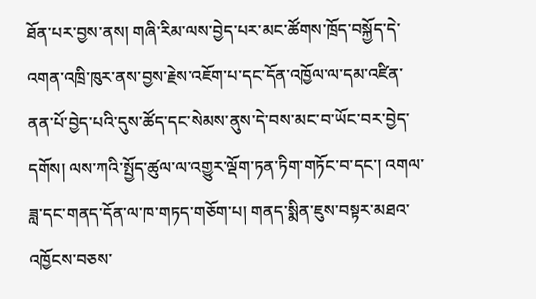ཐོན་པར་བྱས་ནས། གཞི་རིམ་ལས་བྱེད་པར་མང་ཚོགས་ཁྲོད་བསྐྱོད་དེ་འགན་འཁྲི་ཁུར་ནས་བྱས་རྗེས་འཇོག་པ་དང་དོན་འཁྱོལ་ལ་དམ་འཛིན་ནན་པོ་བྱེད་པའི་དུས་ཚོད་དང་སེམས་ནུས་དེ་བས་མང་བ་ཡོང་བར་བྱེད་དགོས། ལས་ཀའི་སྤྱོད་ཚུལ་ལ་འགྱུར་ལྡོག་ཏན་ཏིག་གཏོང་བ་དང་། འགལ་ཟླ་དང་གནད་དོན་ལ་ཁ་གཏད་གཅོག་པ། གནད་སྨིན་ཇུས་བསྟར་མཐའ་འཁྱོངས་བཅས་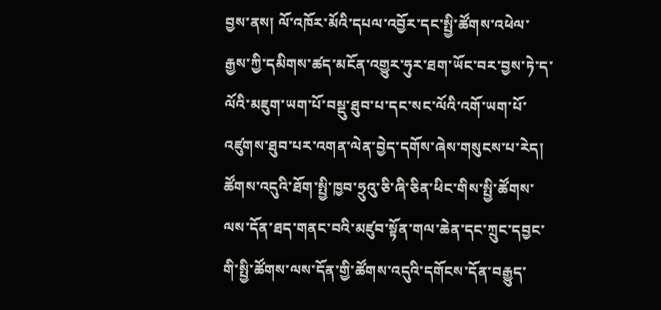བྱས་ནས། ལོ་འཁོར་མོའི་དཔལ་འབྱོར་དང་སྤྱི་ཚོགས་འཕེལ་རྒྱས་ཀྱི་དམིགས་ཚད་མངོན་འགྱུར་ཧུར་ཐག་ཡོང་བར་བྱས་ཏེ་ད་ལོའི་མཇུག་ཡག་པོ་བསྡུ་ཐུབ་པ་དང་སང་ལོའི་འགོ་ཡག་པོ་འཛུགས་ཐུབ་པར་འགན་ལེན་བྱེད་དགོས་ཞེས་གསུངས་པ་རེད།
ཚོགས་འདུའི་ཐོག་སྤྱི་ཁྱབ་ཧྲུའུ་ཅི་ཞི་ཅིན་ཕིང་གིས་སྤྱི་ཚོགས་ལས་དོན་ཐད་གནང་བའི་མཛུབ་སྟོན་གལ་ཆེན་དང་ཀྲུང་དབྱང་གི་སྤྱི་ཚོགས་ལས་དོན་གྱི་ཚོགས་འདུའི་དགོངས་དོན་བརྒྱུད་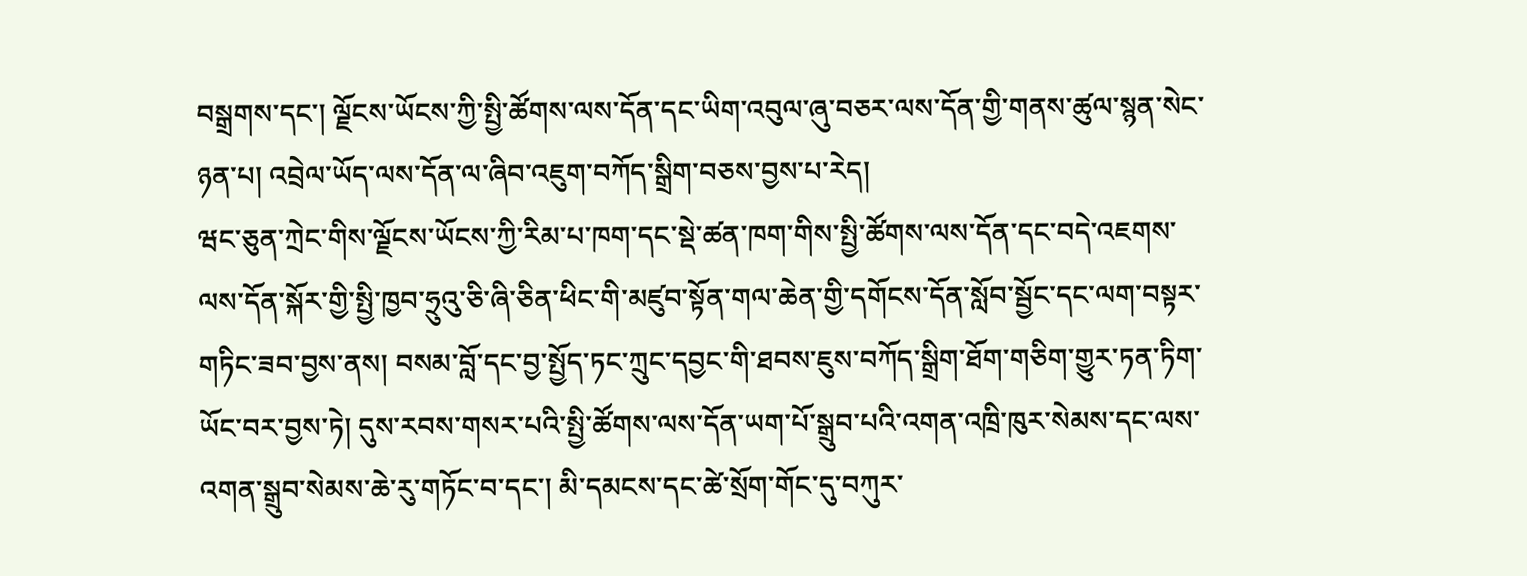བསྒྲགས་དང་། ལྗོངས་ཡོངས་ཀྱི་སྤྱི་ཚོགས་ལས་དོན་དང་ཡིག་འབུལ་ཞུ་བཅར་ལས་དོན་གྱི་གནས་ཚུལ་སྙན་སེང་ཉན་པ། འབྲེལ་ཡོད་ལས་དོན་ལ་ཞིབ་འཇུག་བཀོད་སྒྲིག་བཅས་བྱས་པ་རེད།
ཝང་ཅུན་ཀྲེང་གིས་ལྗོངས་ཡོངས་ཀྱི་རིམ་པ་ཁག་དང་སྡེ་ཚན་ཁག་གིས་སྤྱི་ཚོགས་ལས་དོན་དང་བདེ་འཇགས་ལས་དོན་སྐོར་གྱི་སྤྱི་ཁྱབ་ཧྲུའུ་ཅི་ཞི་ཅིན་ཕིང་གི་མཛུབ་སྟོན་གལ་ཆེན་གྱི་དགོངས་དོན་སློབ་སྦྱོང་དང་ལག་བསྟར་གཏིང་ཟབ་བྱས་ནས། བསམ་བློ་དང་བྱ་སྤྱོད་ཏང་ཀྲུང་དབྱང་གི་ཐབས་ཇུས་བཀོད་སྒྲིག་ཐོག་གཅིག་གྱུར་ཏན་ཏིག་ཡོང་བར་བྱས་ཏེ། དུས་རབས་གསར་པའི་སྤྱི་ཚོགས་ལས་དོན་ཡག་པོ་སྒྲུབ་པའི་འགན་འཁྲི་ཁུར་སེམས་དང་ལས་འགན་སྒྲུབ་སེམས་ཆེ་རུ་གཏོང་བ་དང་། མི་དམངས་དང་ཚེ་སྲོག་གོང་དུ་བཀུར་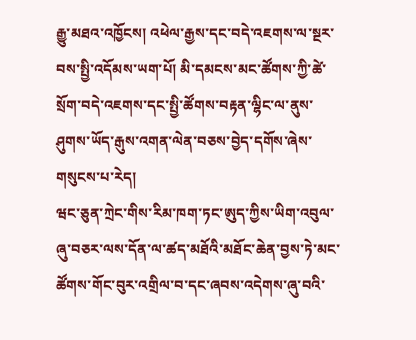རྒྱུ་མཐའ་འཁྱོངས། འཕེལ་རྒྱས་དང་བདེ་འཇགས་ལ་སྔར་བས་སྤྱི་འདོམས་ཡག་པོ། མི་དམངས་མང་ཚོགས་ཀྱི་ཚེ་སྲོག་བདེ་འཇགས་དང་སྤྱི་ཚོགས་བརྟན་ལྷིང་ལ་ནུས་ཤུགས་ཡོད་རྒུས་འགན་ལེན་བཅས་བྱེད་དགོས་ཞེས་གསུངས་པ་རེད།
ཝང་ཅུན་ཀྲེང་གིས་རིམ་ཁག་ཏང་ཨུད་ཀྱིས་ཡིག་འབུལ་ཞུ་བཅར་ལས་དོན་ལ་ཚད་མཐོའི་མཐོང་ཆེན་བྱས་ཏེ་མང་ཚོགས་གོང་བུར་འགྲིལ་བ་དང་ཞབས་འདེགས་ཞུ་བའི་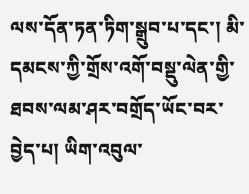ལས་དོན་ཏན་ཏིག་སྒྲུབ་པ་དང་། མི་དམངས་ཀྱི་གྲོས་འགོ་བསྡུ་ལེན་གྱི་ཐབས་ལམ་ཤར་བགྲོད་ཡོང་བར་བྱེད་པ། ཡིག་འབུལ་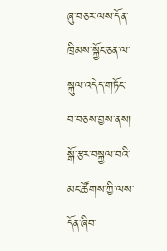ཞུ་བཅར་ལས་དོན་ཁྲིམས་སྐྱོང་ཅན་ལ་སྐུལ་འདེད་གཏོང་བ་བཅས་བྱས་ནས། སྒོ་རྩར་བསྐྱལ་བའི་མང་ཚོགས་ཀྱི་ལས་དོན་ཞིབ་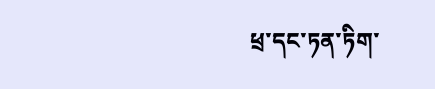ཕྲ་དང་ཏན་ཏིག་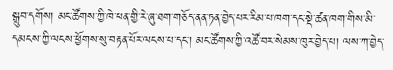སྒྲུབ་དགོས། མང་ཚོགས་ཀྱི་ཁེ་ཕན་གྱི་རེ་ཞུ་ཐག་གཅོད་ནན་ཏན་བྱེད་པར་རིམ་པ་ཁག་དང་སྡེ་ཚན་ཁག་གིས་མི་དམངས་ཀྱི་ལངས་ཕྱོགས་སུ་བརྟན་པོར་ལངས་པ་དང་། མང་ཚོགས་ཀྱི་འཚོ་བར་སེམས་ཁུར་བྱེད་པ། ལས་ཀ་བྱེད་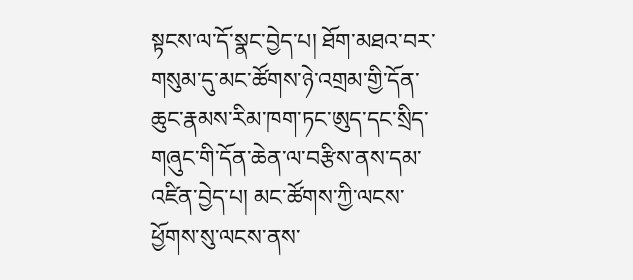སྟངས་ལ་དོ་སྣང་བྱེད་པ། ཐོག་མཐའ་བར་གསུམ་དུ་མང་ཚོགས་ཉེ་འགྲམ་གྱི་དོན་ཆུང་རྣམས་རིམ་ཁག་ཏང་ཨུད་དང་སྲིད་གཞུང་གི་དོན་ཆེན་ལ་བརྩིས་ནས་དམ་འཛིན་བྱེད་པ། མང་ཚོགས་ཀྱི་ལངས་ཕྱོགས་སུ་ལངས་ནས་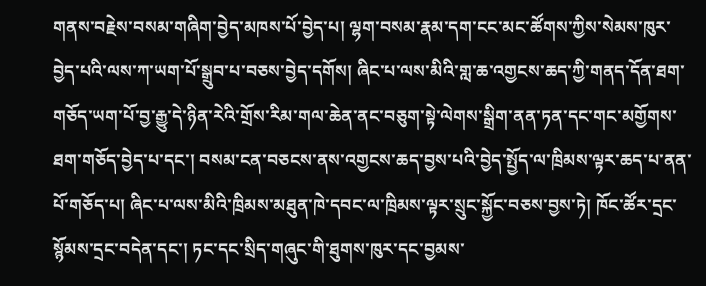གནས་བརྗེས་བསམ་གཞིག་བྱེད་མཁས་པོ་བྱེད་པ། ལྷག་བསམ་རྣམ་དག་ངང་མང་ཚོགས་ཀྱིས་སེམས་ཁུར་བྱེད་པའི་ལས་ཀ་ཡག་པོ་སྒྲུབ་པ་བཅས་བྱེད་དགོས། ཞིང་པ་ལས་མིའི་གླ་ཆ་འགྱངས་ཆད་ཀྱི་གནད་དོན་ཐག་གཅོད་ཡག་པོ་བྱ་རྒྱུ་དེ་ཉིན་རེའི་གྲོས་རིམ་གལ་ཆེན་ནང་བཅུག་སྟེ་ལེགས་སྒྲིག་ནན་ཏན་དང་གང་མགྱོགས་ཐག་གཅོད་བྱེད་པ་དང་། བསམ་ངན་བཅངས་ནས་འགྱངས་ཆད་བྱས་པའི་བྱེད་སྤྱོད་ལ་ཁྲིམས་ལྟར་ཆད་པ་ནན་པོ་གཅོད་པ། ཞིང་པ་ལས་མིའི་ཁྲིམས་མཐུན་ཁེ་དབང་ལ་ཁྲིམས་ལྟར་སྲུང་སྐྱོང་བཅས་བྱས་ཏེ། ཁོང་ཚོར་དྲང་སྙོམས་དྲང་བདེན་དང་། ཏང་དང་སྲིད་གཞུང་གི་ཐུགས་ཁུར་དང་བྱམས་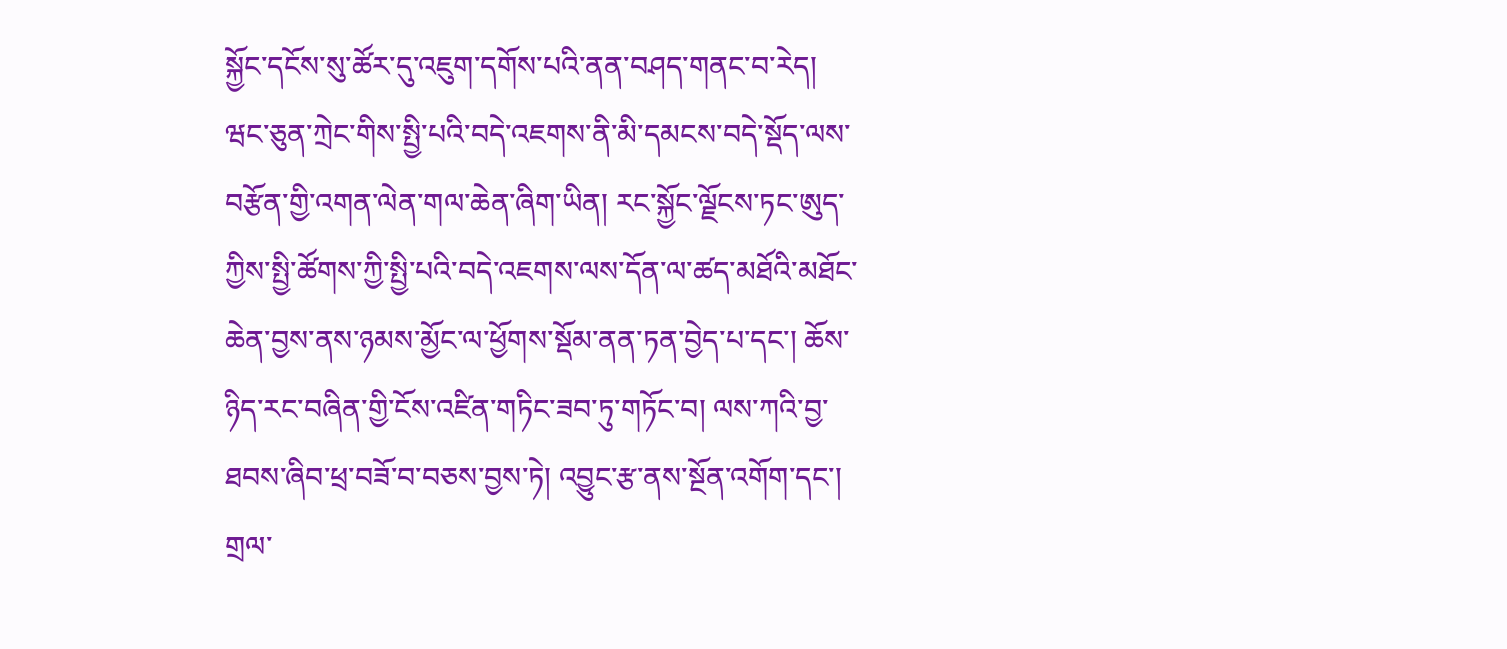སྐྱོང་དངོས་སུ་ཚོར་དུ་འཇུག་དགོས་པའི་ནན་བཤད་གནང་བ་རེད།
ཝང་ཅུན་ཀྲེང་གིས་སྤྱི་པའི་བདེ་འཇགས་ནི་མི་དམངས་བདེ་སྡོད་ལས་བརྩོན་གྱི་འགན་ལེན་གལ་ཆེན་ཞིག་ཡིན། རང་སྐྱོང་ལྗོངས་ཏང་ཨུད་ཀྱིས་སྤྱི་ཚོགས་ཀྱི་སྤྱི་པའི་བདེ་འཇགས་ལས་དོན་ལ་ཚད་མཐོའི་མཐོང་ཆེན་བྱས་ནས་ཉམས་མྱོང་ལ་ཕྱོགས་སྡོམ་ནན་ཏན་བྱེད་པ་དང་། ཆོས་ཉིད་རང་བཞིན་གྱི་ངོས་འཛིན་གཏིང་ཟབ་ཏུ་གཏོང་བ། ལས་ཀའི་བྱ་ཐབས་ཞིབ་ཕྲ་བཟོ་བ་བཅས་བྱས་ཏེ། འབྱུང་རྩ་ནས་སྔོན་འགོག་དང་། གྲལ་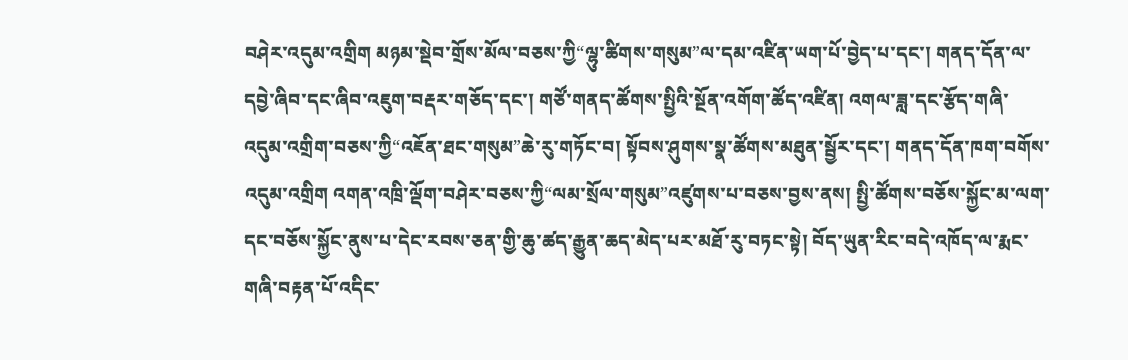བཤེར་འདུམ་འགྲིག མཉམ་སྡེབ་གྲོས་མོལ་བཅས་ཀྱི“ལྷུ་ཚིགས་གསུམ”ལ་དམ་འཛིན་ཡག་པོ་བྱེད་པ་དང་། གནད་དོན་ལ་དབྱེ་ཞིབ་དང་ཞིབ་འཇུག་བརྡར་གཅོད་དང་། གཙོ་གནད་ཚོགས་སྤྱིའི་སྔོན་འགོག་ཚོད་འཛིན། འགལ་ཟླ་དང་རྩོད་གཞི་འདུམ་འགྲིག་བཅས་ཀྱི“འཇོན་ཐང་གསུམ”ཆེ་རུ་གཏོང་བ། སྟོབས་ཤུགས་སྣ་ཚོགས་མཐུན་སྦྱོར་དང་། གནད་དོན་ཁག་བགོས་འདུམ་འགྲིག འགན་འཁྲི་ལྡོག་བཤེར་བཅས་ཀྱི“ལམ་སྲོལ་གསུམ”འཛུགས་པ་བཅས་བྱས་ནས། སྤྱི་ཚོགས་བཅོས་སྐྱོང་མ་ལག་དང་བཅོས་སྐྱོང་ནུས་པ་དེང་རབས་ཅན་གྱི་ཆུ་ཚད་རྒྱུན་ཆད་མེད་པར་མཐོ་རུ་བཏང་སྟེ། བོད་ཡུན་རིང་བདེ་འཁོད་ལ་རྨང་གཞི་བརྟན་པོ་འདིང་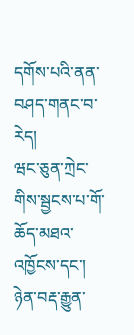དགོས་པའི་ནན་བཤད་གནང་བ་རེད།
ཝང་ཅུན་ཀྲེང་གིས་སྦྱངས་པ་གོ་ཆོད་མཐའ་འཁྱོངས་དང་། ཉེན་བརྡ་རྒྱུན་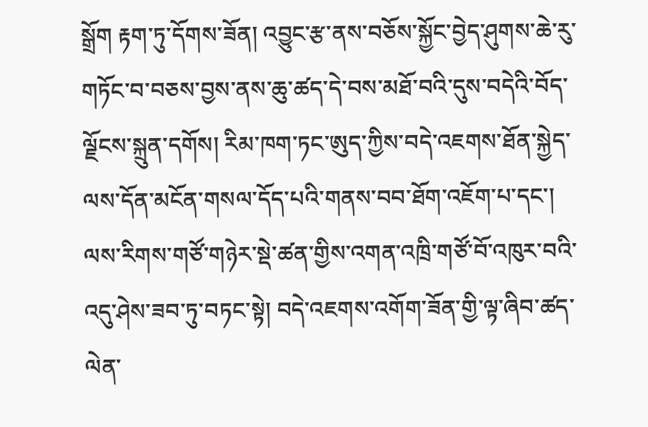སྒྲོག རྟག་ཏུ་དོགས་ཟོན། འབྱུང་རྩ་ནས་བཅོས་སྐྱོང་བྱེད་ཤུགས་ཆེ་རུ་གཏོང་བ་བཅས་བྱས་ནས་ཆུ་ཚད་དེ་བས་མཐོ་བའི་དུས་བདེའི་བོད་ལྗོངས་སྐྲུན་དགོས། རིམ་ཁག་ཏང་ཨུད་ཀྱིས་བདེ་འཇགས་ཐོན་སྐྱེད་ལས་དོན་མངོན་གསལ་དོད་པའི་གནས་བབ་ཐོག་འཇོག་པ་དང་། ལས་རིགས་གཙོ་གཉེར་སྡེ་ཚན་གྱིས་འགན་འཁྲི་གཙོ་བོ་འཁུར་བའི་འདུ་ཤེས་ཟབ་ཏུ་བཏང་སྟེ། བདེ་འཇགས་འགོག་ཟོན་གྱི་ལྟ་ཞིབ་ཚད་ལེན་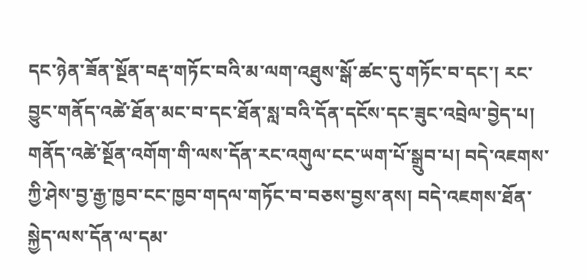དང་ཉེན་ཟོན་སྔོན་བརྡ་གཏོང་བའི་མ་ལག་འཐུས་སྒོ་ཚང་དུ་གཏོང་བ་དང་། རང་བྱུང་གནོད་འཚེ་ཐོན་མང་བ་དང་ཐོན་སླ་བའི་དོན་དངོས་དང་ཟུང་འབྲེལ་བྱེད་པ། གནོད་འཚེ་སྔོན་འགོག་གི་ལས་དོན་རང་འགུལ་ངང་ཡག་པོ་སྒྲུབ་པ། བདེ་འཇགས་ཀྱི་ཤེས་བྱ་རྒྱ་ཁྱབ་ངང་ཁྱབ་གདལ་གཏོང་བ་བཅས་བྱས་ནས། བདེ་འཇགས་ཐོན་སྐྱེད་ལས་དོན་ལ་དམ་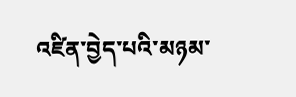འཛིན་བྱེད་པའི་མཉམ་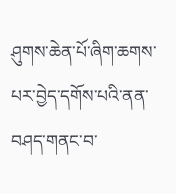ཤུགས་ཆེན་པོ་ཞིག་ཆགས་པར་བྱེད་དགོས་པའི་ནན་བཤད་གནང་བ་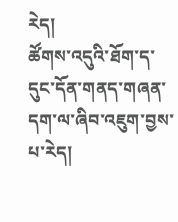རེད།
ཚོགས་འདུའི་ཐོག་ད་དུང་དོན་གནད་གཞན་དག་ལ་ཞིབ་འཇུག་བྱས་པ་རེད།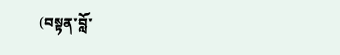(བསྟན་བློ་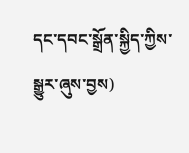དང་དབང་སྒྲོན་སྐྱིད་ཀྱིས་སྒྱུར་ཞུས་བྱས)